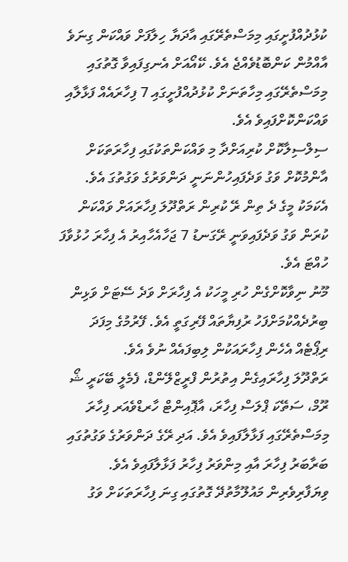ކުޅުދުއްފުށީގައި މިމަސްތެރޭގައި އާދަޔާ ހިލާފަށް ވައްކަން ގިނަވެ އާއްމުން ކަންބޮޑުވެއްޖެ އެވެ. ކޭއޯއަށް އެނގިފައިވާ ގޮތުގައި މިމަސްތެރޭގައި މިހާތަނަށް ކުޅުދުއްފުށީގައި 7 ފިހާރައެއް ފަޅާލާއި ވައްކަންކޮށްފައިވެ އެވެ.
ސިލްސިލާކޮށް ކުރިއަށްދާ މި ވައްކަންތަކުގައި ފިހާރަތަކަށް އާންމުކޮށް ވަގު ވަދެފައިހުންނަނީ ދަންވަރުގެ ވަގުތުގަ އެވެ. އެކަމަކު މީގެ ދެ ތިން ރޭ ކުރިން ރަތްދޫލަ ފިހާރައަށް ވައްކަން ކުރަން ވަގު ވަދެފައިވަނީ ރޭގަނޑު 7 ޖަހާއެހާއިރު އެ ފިހާރަ ހުޅުވާފަ ހުއްޓަ އެވެ.
މޫނު ނިވާކޮށްގެން ހުރި މީހަކު އެ ފިހާރަށް ވަދެ ސޭޓަށް ވަޅިން ބިރުދެއްކުމަށްފަހު ރުފިޔާތައް ފޭރިގަތީ އެވެ. ފޭރުމުގެ މިފަދަ ރިޕޯޓެއް އެހެން ފިހާރައަކުން ލިބިފައެއް ނުވެ އެވެ.
ރަތްދޫލަ ފިހާރައިގެން އިތުރުން ފްރީޒްލޭންޑް، ފެމެލީ ބޭކަރީ ޝޯ ރޫމް، ސަތޭކަ ޕްލަސް ފިހާރަ، އާޕޮއިންޓް ހާރޑްވެއަރ ފިހާރަ މިމަސްތެރޭގައި ފަޅާލާފައިވެ އެވެ. އަދި ރޭގެ ދަންވަރުގެ ވަގުތުގައި ބަރާބަރު ފިހާރަ އާއި މިންވަރު ފިހާރު ފަޅާލާފައިވެ އެވެ.
ވިޔަފާރިވެރިން މައުލޫމާތުދޭ ގޮތުގައި ގިނަ ފިހާރަތަކަށް ވަގު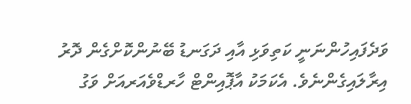ވަދެފައިހުންނަނީ ކަތިވަޅި އާއި ދަގަނޑު ބޭނުންކޮށްގެން ދޮރު އިރާލައިގެންނެވެ. އެކަމަކު އާޕޮއިންޓް ހާރޑްވެއަރއަށް ވަގު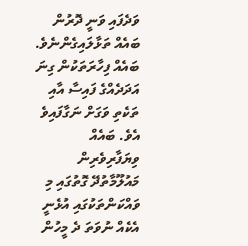ވަދެފައި ވަނީ ދޮރުން ބައެއް ތަޅާލައިގެންނެވެ.
ބައެއް ފިހާރަތަކުން ގިނަ އަދަދެއްގެ ފައިސާ އާއި ތަކެތި ވަގަށް ނަގާފައިވެ އެވެ. ބައެއް ވިޔަފާރިވެރިން މައުލޫމާތުދޭ ގޮތުގައި މި ވައްކަންތަކުގައި އުޅެނީ އެކެއް ނުވަތަ ދެ މީހުން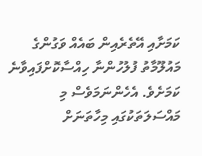ކަމަށާއި އޭތެރެއިން ބައެއް ވަގުންގެ މައުލޫމާތު ފުލުހުންނާ ހިއްސާކޮށްފައިވާނެ ކަމަށެވެ. އެހެންނަމަވެސް މި މައްސަލަތަކުގައި މިހާތަނަށް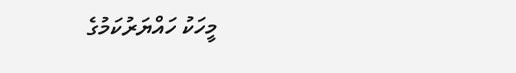މީހަކު ހައްޔަރުކަމުގެ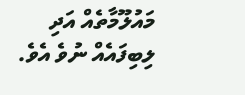މައުލޫމާތެއް އަދި ލިބިފައެއް ނުވެ އެވެ.